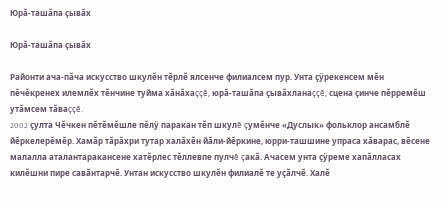Юрă-ташăпа çывăх

Юрă-ташăпа çывăх

Районти ача-пăча искусство шкулĕн тĕрлĕ ялсенче филиалсем пур. Унта çÿрекенсем мĕн пĕчĕкренех илемлĕх тĕнчине туйма хăнăхаççĕ, юрă-ташăпа çывăхланаççĕ, сцена çинче пĕрремĕш утăмсем тăваççĕ.
2002 çулта Чĕчкен пĕтĕмĕшле пĕлÿ паракан тĕп шкулĕ çумĕнче «Дуслык» фольклор ансамблĕ йĕркелерĕмĕр. Хамăр тăрăхри тутар халăхĕн йăли-йĕркине, юрри-ташшине упраса хăварас, вĕсене малалла аталантаракансене хатĕрлес тĕллевпе пулчĕ çакă. Ачасем унта çÿреме хапăлласах килĕшни пире савăнтарчĕ. Унтан искусство шкулĕн филиалĕ те уçăлчĕ. Халĕ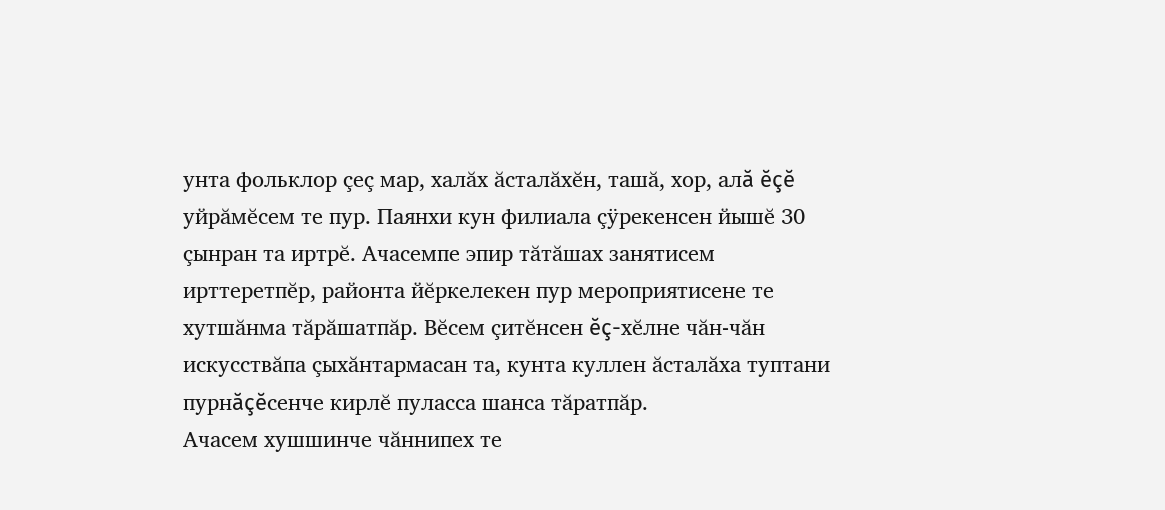унта фольклор çеç мар, халăх ăсталăхĕн, ташă, хор, алă ĕçĕ уйрăмĕсем те пур. Паянхи кун филиала çÿрекенсен йышĕ 30 çынран та иртрĕ. Ачасемпе эпир тăтăшах занятисем ирттеретпĕр, районта йĕркелекен пур мероприятисене те хутшăнма тăрăшатпăр. Вĕсем çитĕнсен ĕç-хĕлне чăн-чăн искусствăпа çыхăнтармасан та, кунта куллен ăсталăха туптани пурнăçĕсенче кирлĕ пуласса шанса тăратпăр.
Ачасем хушшинче чăннипех те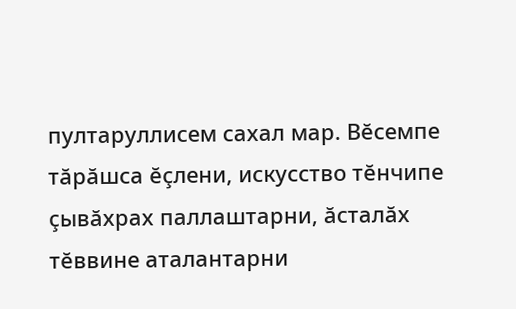пултаруллисем сахал мар. Вĕсемпе тăрăшса ĕçлени, искусство тĕнчипе çывăхрах паллаштарни, ăсталăх тĕввине аталантарни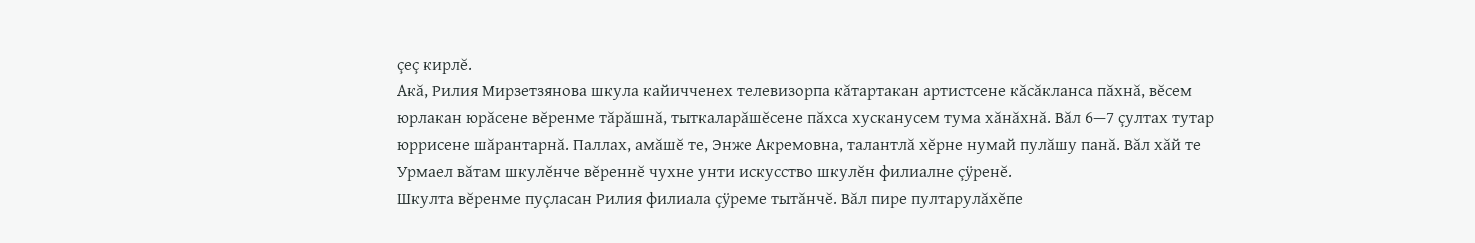çеç кирлĕ.
Акă, Рилия Мирзетзянова шкула кайичченех телевизорпа кăтартакан артистсене кăсăкланса пăхнă, вĕсем юрлакан юрăсене вĕренме тăрăшнă, тыткаларăшĕсене пăхса хусканусем тума хăнăхнă. Вăл 6—7 çултах тутар юррисене шăрантарнă. Паллах, амăшĕ те, Энже Акремовна, талантлă хĕрне нумай пулăшу панă. Вăл хăй те Урмаел вăтам шкулĕнче вĕреннĕ чухне унти искусство шкулĕн филиалне çÿренĕ.
Шкулта вĕренме пуçласан Рилия филиала çÿреме тытăнчĕ. Вăл пире пултарулăхĕпе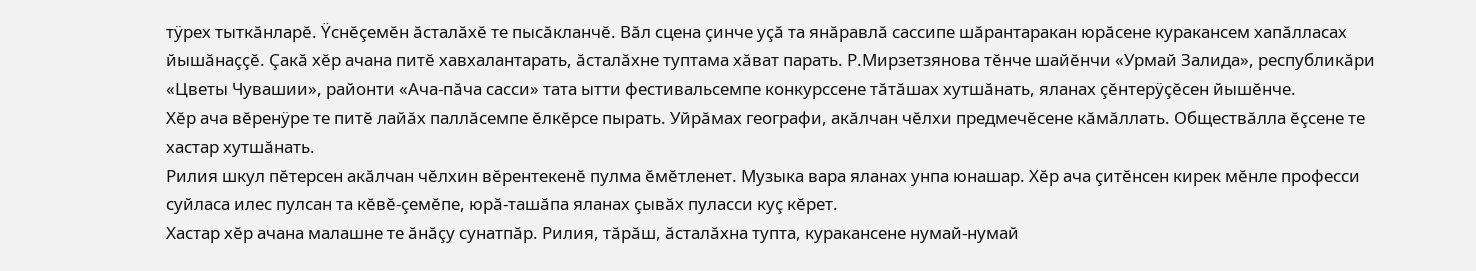тÿрех тыткăнларĕ. Ÿснĕçемĕн ăсталăхĕ те пысăкланчĕ. Вăл сцена çинче уçă та янăравлă сассипе шăрантаракан юрăсене куракансем хапăлласах йышăнаççĕ. Çакă хĕр ачана питĕ хавхалантарать, ăсталăхне туптама хăват парать. Р.Мирзетзянова тĕнче шайĕнчи «Урмай Залида», республикăри «Цветы Чувашии», районти «Ача-пăча сасси» тата ытти фестивальсемпе конкурссене тăтăшах хутшăнать, яланах çĕнтерÿçĕсен йышĕнче.
Хĕр ача вĕренÿре те питĕ лайăх паллăсемпе ĕлкĕрсе пырать. Уйрăмах географи, акăлчан чĕлхи предмечĕсене кăмăллать. Обществăлла ĕçсене те хастар хутшăнать.
Рилия шкул пĕтерсен акăлчан чĕлхин вĕрентекенĕ пулма ĕмĕтленет. Музыка вара яланах унпа юнашар. Хĕр ача çитĕнсен кирек мĕнле професси суйласа илес пулсан та кĕвĕ-çемĕпе, юрă-ташăпа яланах çывăх пуласси куç кĕрет.
Хастар хĕр ачана малашне те ăнăçу сунатпăр. Рилия, тăрăш, ăсталăхна тупта, куракансене нумай-нумай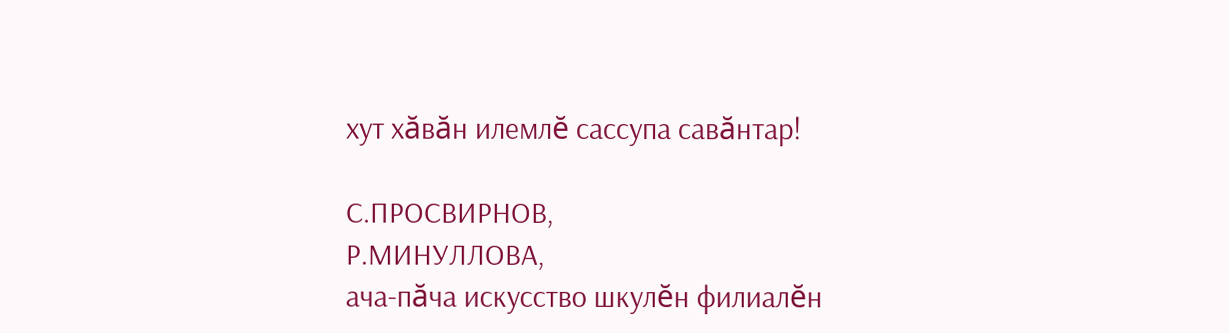хут хăвăн илемлĕ сассупа савăнтар!

С.ПРОСВИРНОВ,
Р.МИНУЛЛОВА,
ача-пăча искусство шкулĕн филиалĕн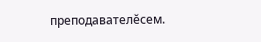преподавателĕсем.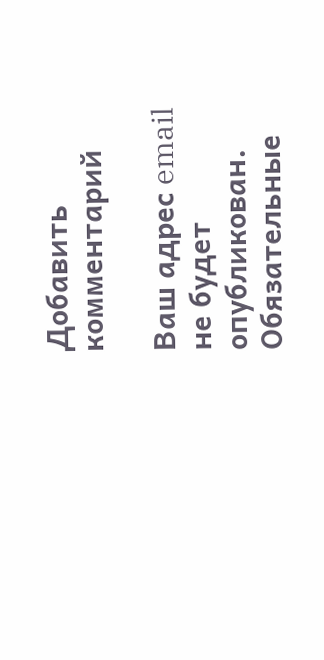Добавить комментарий

Ваш адрес email не будет опубликован. Обязательные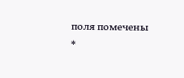поля помечены *